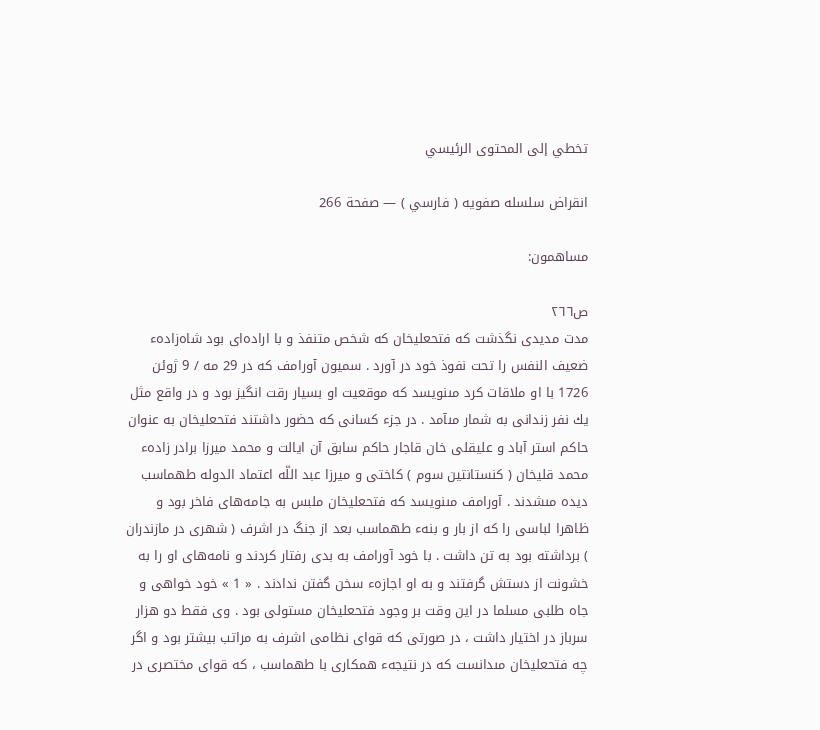تخطي إلى المحتوى الرئيسي

انقراض سلسله صفويه ( فارسي ) — صفحة 266

مساهمون:

ص٢٦٦
مدت مديدى نگذشت كه فتحعليخان كه شخص متنفذ و با اراده‌اى بود شاه‌زادهء ضعيف النفس را تحت نفوذ خود در آورد . سميون آورامف كه در 29 مه / 9 ژوئن 1726 با او ملاقات كرد مىنويسد كه موقعيت او بسيار رقت انگيز بود و در واقع مثل يك نفر زندانى به شمار مىآمد . در جزء كسانى كه حضور داشتند فتحعليخان به عنوان حاكم استر آباد و عليقلى خان قاجار حاكم سابق آن ايالت و محمد ميرزا برادر زادهء محمد قليخان ( كنستانتين سوم ) كاختى و ميرزا عبد اللّه اعتماد الدوله طهماسب ديده مىشدند . آورامف مىنويسد كه فتحعليخان ملبس به جامه‌هاى فاخر بود و ظاهرا لباسى را كه از بار و بنهء طهماسب بعد از جنگ در اشرف ( شهرى در مازندران ) برداشته بود به تن داشت . با خود آورامف به بدى رفتار كردند و نامه‌هاى او را به خشونت از دستش گرفتند و به او اجازهء سخن گفتن ندادند . « 1 » خود خواهى و جاه طلبى مسلما در اين وقت بر وجود فتحعليخان مستولى بود . وى فقط دو هزار سرباز در اختيار داشت ، در صورتى كه قواى نظامى اشرف به مراتب بيشتر بود و اگر چه فتحعليخان مىدانست كه در نتيجهء همكارى با طهماسب ، كه قواى مختصرى در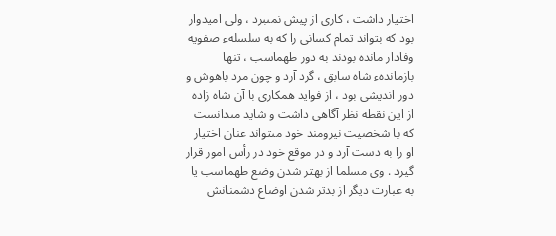اختيار داشت ، كارى از پيش نمىبرد ، ولى اميدوار بود كه بتواند تمام كسانى را كه به سلسلهء صفويه وفادار مانده بودند به دور طهماسب ، تنها بازماندهء شاه سابق ، گرد آرد و چون مرد باهوش و دور انديشى بود ، از فوايد همكارى با آن شاه زاده از اين نقطه نظر آگاهى داشت و شايد مىدانست كه با شخصيت نيرومند خود مىتواند عنان اختيار او را به دست آرد و در موقع خود در رأس امور قرار گيرد . وى مسلما از بهتر شدن وضع طهماسب يا به عبارت ديگر از بدتر شدن اوضاع دشمنانش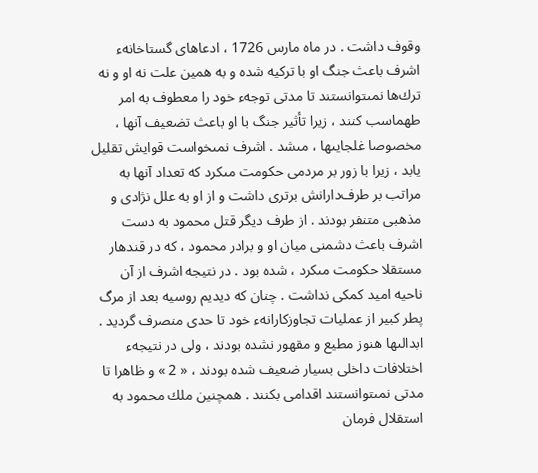وقوف داشت . در ماه مارس 1726 ، ادعاهاى گستاخانهء اشرف باعث جنگ او با تركيه شده و به همين علت نه او و نه ترك‌ها نمىتوانستند تا مدتى توجهء خود را معطوف به امر طهماسب كنند ، زيرا تأثير جنگ با او باعث تضعيف آنها ، مخصوصا غلجايىها ، مىشد . اشرف نمىخواست قوايش تقليل يابد ، زيرا با زور بر مردمى حكومت مىكرد كه تعداد آنها به مراتب بر طرف‌دارانش برترى داشت و از او به علل نژادى و مذهبى متنفر بودند . از طرف ديگر قتل محمود به دست اشرف باعث دشمنى ميان او و برادر محمود ، كه در قندهار مستقلا حكومت مىكرد ، شده بود . در نتيجه اشرف از آن ناحيه اميد كمكى نداشت . چنان كه ديديم روسيه بعد از مرگ پطر كبير از عمليات تجاوزكارانهء خود تا حدى منصرف گرديد . ابدالىها هنوز مطيع و مقهور نشده بودند ، ولى در نتيجهء اختلافات داخلى بسيار ضعيف شده بودند ، « 2 » و ظاهرا تا مدتى نمىتوانستند اقدامى بكنند . همچنين ملك محمود به استقلال فرمان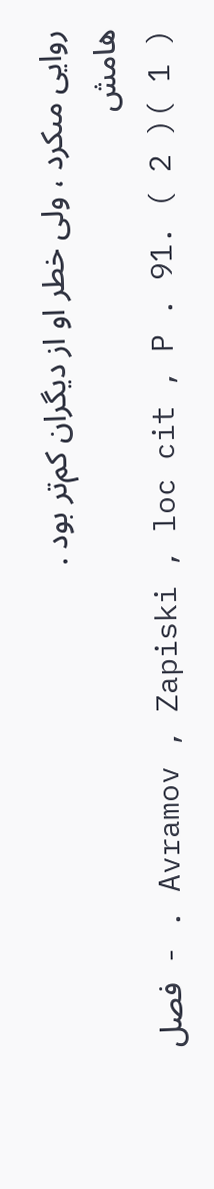روايى مىكرد ، ولى خطر او از ديگران كم‌تر بود .
هامش
( 1 )Avramov , Zapiski , loc cit , P . 91. ( 2 ) . - فصل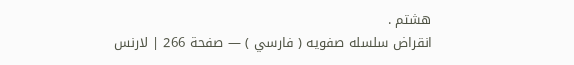هشتم .
انقراض سلسله صفويه ( فارسي ) — صفحة 266 | لارنس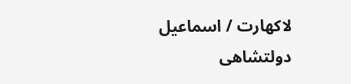لاكهارت / اسماعيل دولتشاهى